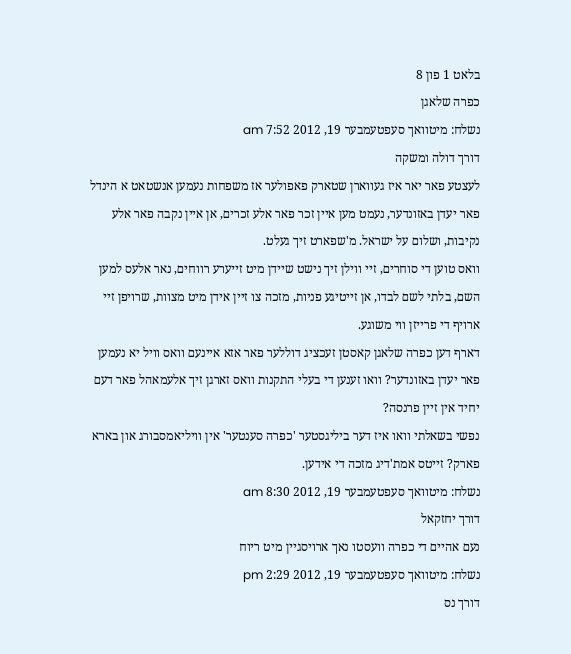בלאט 1 פון 8
כפרה שלאגן
נשלח: מיטוואך סעפטעמבער 19, 2012 7:52 am
דורך דולה ומשקה
לעצטע פאר יאר איז געווארן שטארק פאפולער אז משפחות נעמען אנשטאט א הינדל פאר יעדן באזונדער, נעמט מען איין זכר פאר אלע זכרים, אן איין נקבה פאר אלע נקיבות, ושלום על ישראל. מ'שפארט זיך געלט.
וואס טוען די סוחרים, זיי ווילן זיך נישט שיידן מיט זייערע רווחים, נאר אלעס למען השם, בלתי לשם לבדו, אן זייטיגע פניות, מזכה צו זיין אידן מיט מצוות, שרויפן זיי ארויף די פרייזן ווי משוגע.
דארף דען כפרה שלאגן קאסטן זעכציג דוללער פאר אזא איינעם וואס וויל יא נעמען פאר יעדן באזונדער? וואו זענען די בעלי התקנות וואס זארגן זיך אלעמאהל פאר דעם יחיד אין זיין פרנסה?
נפשי בשאלתי וואו איז דער ביליגסטער 'כפרה סענטער' אין וויליאמסבורג און בארא פארק? זייטס אמת'דיג מזכה די אידען.
נשלח: מיטוואך סעפטעמבער 19, 2012 8:30 am
דורך יחזקאל
נעם אהיים די כפרה וועסטו נאך ארויסגיין מיט ריוח
נשלח: מיטוואך סעפטעמבער 19, 2012 2:29 pm
דורך נס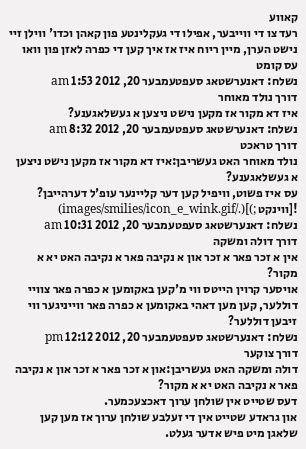קאווע
רעד צו די ווייבער, אפילו די געקלינטע פון קאהן וכדו' ווילן זיי נישט הערן, מיין ריוח איז אז איך קען די כפרה לאזן פון וואו עס קומט
נשלח: דאנערשטאג סעפטעמבער 20, 2012 1:53 am
דורך נולד מאוחר
איז דא מקור אז מקען נישט ניצען א געשלאגענע?
נשלח: דאנערשטאג סעפטעמבער 20, 2012 8:32 am
דורך טראכט
נולד מאוחר האט געשריבן:איז דא מקור אז מקען נישט ניצען א געשלאגענע?
עס איז פשוט, וויפיל קען דער קליינער עופ'ל דערהייבן?
![ווינקט ;)](./images/smilies/icon_e_wink.gif)
נשלח: דאנערשטאג סעפטעמבער 20, 2012 10:31 am
דורך דולה ומשקה
אין א זכר פאר א זכר און א נקיבה פאר א נקיבה האט יא א מקור?
אויסער קרוין הייטס ווי מ'קען באקומען א כפרה פאר צוויי דוללער, קען מען דאהי באקומען א כפרה פאר ווייניגער ווי זיבען דוללער?
נשלח: דאנערשטאג סעפטעמבער 20, 2012 12:12 pm
דורך צוקער
דולה ומשקה האט געשריבן:און א זכר פאר א זכר און א נקיבה פאר א נקיבה האט יא א מקור?
דעס שטייט אין שולחן ערוך דאכצעכמער.
און גראדע שטייט אין די זעלבע שולחן ערוך אז מען קען שלאגן מיט פיש אדער געלט.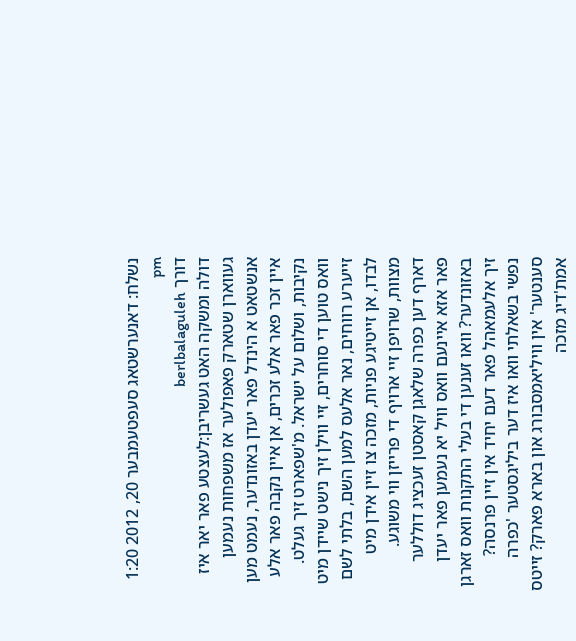נשלח: דאנערשטאג סעפטעמבער 20, 2012 1:20 pm
דורך berlbalaguleh
דולה ומשקה האט געשריבן:לעצטע פאר יאר איז געווארן שטארק פאפולער אז משפחות נעמען אנשטאט א הינדל פאר יעדן באזונדער, נעמט מען איין זכר פאר אלע זכרים, אן איין נקבה פאר אלע נקיבות, ושלום על ישראל. מ'שפארט זיך געלט.
וואס טוען די סוחרים, זיי ווילן זיך נישט שיידן מיט זייערע רווחים, נאר אלעס למען השם, בלתי לשם לבדו, אן זייטיגע פניות, מזכה צו זיין אידן מיט מצוות, שרויפן זיי ארויף די פרייזן ווי משוגע.
דארף דען כפרה שלאגן קאסטן זעכציג דוללער פאר אזא איינעם וואס וויל יא נעמען פאר יעדן באזונדער? וואו זענען די בעלי התקנות וואס זארגן זיך אלעמאהל פאר דעם יחיד אין זיין פרנסה?
נפשי בשאלתי וואו איז דער ביליגסטער 'כפרה סענטער' אין וויליאמסבורג און בארא פארק? זייטס אמת'דיג מזכה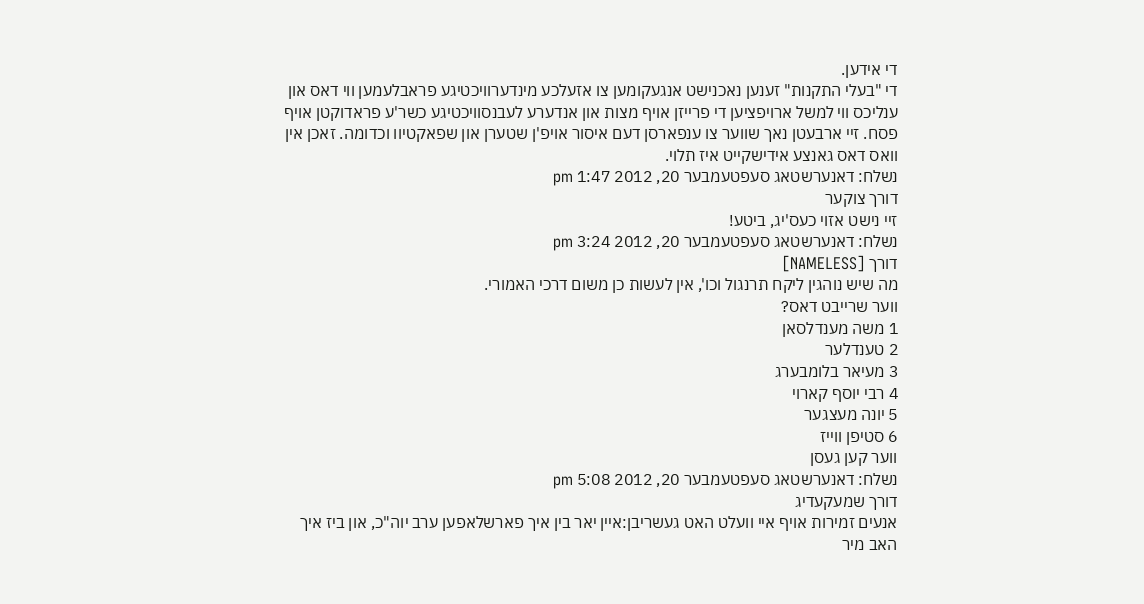די אידען.
די "בעלי התקנות" זענען נאכנישט אנגעקומען צו אזעלכע מינדערוויכטיגע פראבלעמען ווי דאס און ענליכס ווי למשל ארויפציען די פרייזן אויף מצות און אנדערע לעבנסוויכטיגע כשר'ע פראדוקטן אויף פסח. זיי ארבעטן נאך שווער צו ענפארסן דעם איסור אויפ'ן שטערן און שפאקטיוו וכדומה. זאכן אין וואס דאס גאנצע אידישקייט איז תלוי.
נשלח: דאנערשטאג סעפטעמבער 20, 2012 1:47 pm
דורך צוקער
זיי נישט אזוי כעס'יג, ביטע!
נשלח: דאנערשטאג סעפטעמבער 20, 2012 3:24 pm
דורך [NAMELESS]
מה שיש נוהגין ליקח תרנגול וכו', אין לעשות כן משום דרכי האמורי.
ווער שרייבט דאס?
1 משה מענדלסאן
2 טענדלער
3 מעיאר בלומבערג
4 רבי יוסף קארוי
5 יונה מעצגער
6 סטיפן ווייז
ווער קען געסן
נשלח: דאנערשטאג סעפטעמבער 20, 2012 5:08 pm
דורך שמעקעדיג
אנעים זמירות אויף איי וועלט האט געשריבן:איין יאר בין איך פארשלאפען ערב יוה"כ, און ביז איך האב מיר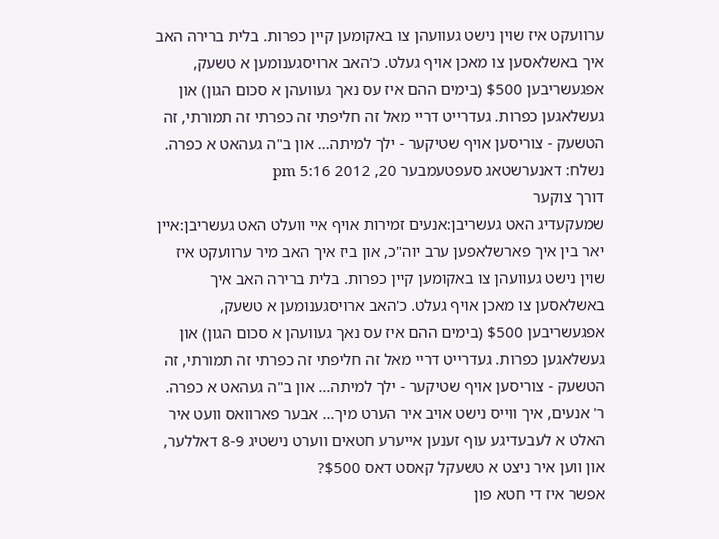ערוועקט איז שוין נישט געוועהן צו באקומען קיין כפרות. בלית ברירה האב איך באשלאסען צו מאכן אויף געלט. כ'האב ארויסגענומען א טשעק, אפגעשריבען $500 (בימים ההם איז עס נאך געוועהן א סכום הגון) און געשלאגען כפרות. געדרייט דריי מאל זה חליפתי זה כפרתי זה תמורתי, זה הטשעק - צוריסען אויף שטיקער - ילך למיתה... און ב"ה געהאט א כפרה.
נשלח: דאנערשטאג סעפטעמבער 20, 2012 5:16 pm
דורך צוקער
שמעקעדיג האט געשריבן:אנעים זמירות אויף איי וועלט האט געשריבן:איין יאר בין איך פארשלאפען ערב יוה"כ, און ביז איך האב מיר ערוועקט איז שוין נישט געוועהן צו באקומען קיין כפרות. בלית ברירה האב איך באשלאסען צו מאכן אויף געלט. כ'האב ארויסגענומען א טשעק, אפגעשריבען $500 (בימים ההם איז עס נאך געוועהן א סכום הגון) און געשלאגען כפרות. געדרייט דריי מאל זה חליפתי זה כפרתי זה תמורתי, זה הטשעק - צוריסען אויף שטיקער - ילך למיתה... און ב"ה געהאט א כפרה.
ר' אנעים, איך ווייס נישט אויב איר הערט מיך... אבער פארוואס וועט איר האלט א לעבעדיגע עוף זענען אייערע חטאים ווערט נישטיג 8-9 דאללער, און ווען איר ניצט א טשעקל קאסט דאס $500?
אפשר איז די חטא פון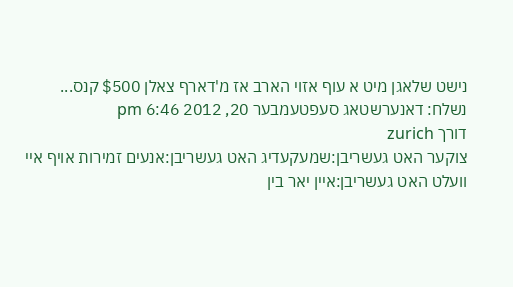נישט שלאגן מיט א עוף אזוי הארב אז מ'דארף צאלן $500 קנס...
נשלח: דאנערשטאג סעפטעמבער 20, 2012 6:46 pm
דורך zurich
צוקער האט געשריבן:שמעקעדיג האט געשריבן:אנעים זמירות אויף איי וועלט האט געשריבן:איין יאר בין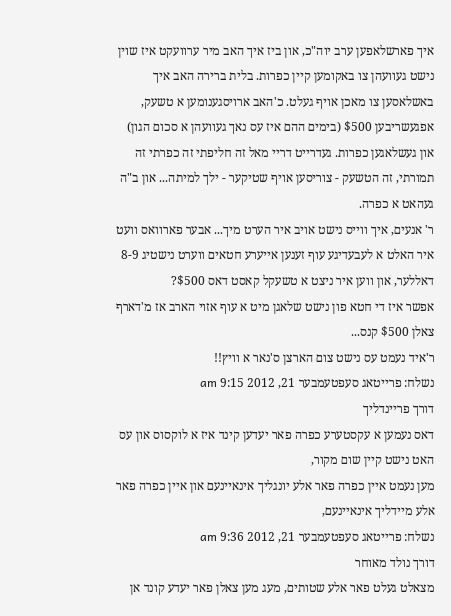איך פארשלאפען ערב יוה"כ, און ביז איך האב מיר ערוועקט איז שוין נישט געוועהן צו באקומען קיין כפרות. בלית ברירה האב איך באשלאסען צו מאכן אויף געלט. כ'האב ארויסגענומען א טשעק, אפגעשריבען $500 (בימים ההם איז עס נאך געוועהן א סכום הגון) און געשלאגען כפרות. געדרייט דריי מאל זה חליפתי זה כפרתי זה תמורתי, זה הטשעק - צוריסען אויף שטיקער - ילך למיתה... און ב"ה געהאט א כפרה.
ר' אנעים, איך ווייס נישט אויב איר הערט מיך... אבער פארוואס וועט איר האלט א לעבעדיגע עוף זענען אייערע חטאים ווערט נישטיג 8-9 דאללער, און ווען איר ניצט א טשעקל קאסט דאס $500?
אפשר איז די חטא פון נישט שלאגן מיט א עוף אזוי הארב אז מ'דארף צאלן $500 קנס...
ר'איד נעמט עס נישט צום הארצן ס'נאר א וויץ!!
נשלח: פרייטאג סעפטעמבער 21, 2012 9:15 am
דורך פריינדליך
דאס נעמען א עקסטערע כפרה פאר יעדען קינד איז א לוקסוס און עס האט נישט קיין שום מקור,
מען נעמט איין כפרה פאר אלע יונגליך אינאיינעם און איין כפרה פאר אלע מיידליך אינאיינעם,
נשלח: פרייטאג סעפטעמבער 21, 2012 9:36 am
דורך נולד מאוחר
מצאלט געלט פאר אלע שטותים, מעג מען צאלן פאר יעדע קונד אן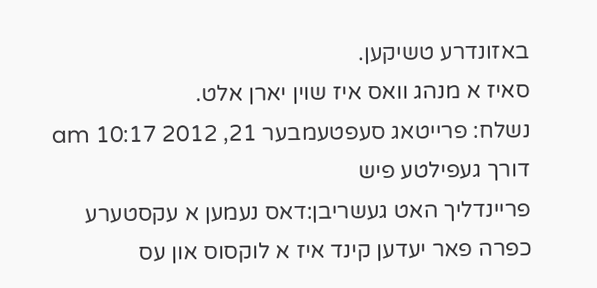באזונדרע טשיקען.
סאיז א מנהג וואס איז שוין יארן אלט.
נשלח: פרייטאג סעפטעמבער 21, 2012 10:17 am
דורך געפילטע פיש
פריינדליך האט געשריבן:דאס נעמען א עקסטערע כפרה פאר יעדען קינד איז א לוקסוס און עס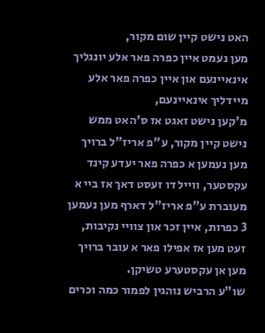האט נישט קיין שום מקור,
מען נעמט איין כפרה פאר אלע יונגליך אינאיינעם און איין כפרה פאר אלע מיידליך אינאיינעם,
מ'קען נישט זאגט אז ס'האט ממש נישט קיין מקור, ע"פ אריז"ל ברויך מען נעמען א כפרה פאר יעדע קינד עקסטער, ווייל דו זעסט דאך אז ביי א מעוברת ע"פ אריז"ל דארף מען נעמען 3 כפרות, איין זכר און צוויי נקיבות, זעט מען אז אפילו פאר א עובר ברויך מען אן עקסטערע טשיקן.
שו"ע הרביש נוהגין לפמור כמה וכרים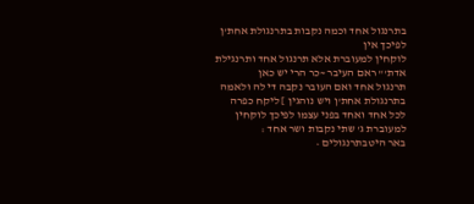בתרנגול אחד וכמה נקבות בתרנגולת אחת'ן לפיכך אין
לוקחין למעוברת אלא תרנגול אחד ותרנגילת אדת'" ראם העיבר ~כר הרי יש כאן
תרנגול אחד ואם העובר נקבה די לה ולאמה בתרנגולת אחת'ן ויש נוהגין ] ליקח כפרה
לכל אחד ואחד בפני עצמו לפיכך לוקחין למעוברת ג' שתי נקבות ושר אחד :
באר היטבתרנגולים •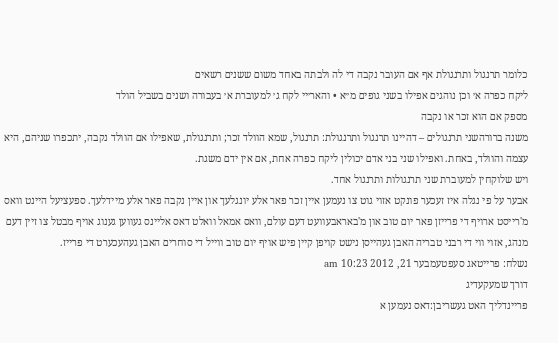כלומר תרנגול ותרנגולת אף אם העובר נקבה די לה ולבתה באחד משום ששנים רשאים
ליקח כפרה א׳ וכן נוהגים אפילו בשני גופים מ״א • והאר׳יי לקח ג׳ למעוברת א׳ בעבורה ושנים בשביל הולד
מספק אם הוא זכר או נקבה
משנה ברורהשני תרנגולים – דהיינו תרנגול ותרנגולת: תרנגול, שמא הוולד זכר; ותרנגולת, שאפילו אם הוולד נקבה, יתכפרו שניהם, היא עצמה והוולד, באחת. ואפילו שני בני אדם יכולין ליקח כפרה אחת, אם אין ידם משגת.
ויש שלוקחין למעוברת שני תרנגולות ותרנגול אחד.
אבער על פי נגלה איז זעכער פונקט אזוי גוט צו נעמען איין זכר פאר אלע יונגלעך און איין נקבה פאר אלע מיידלעך. ספעציעל היינט וואס מ'רייסט ארויף די פרייזן פאר יום טוב און מ'באראבעוועט דעם עולם, וואס אמאל וואלט דאס אליינס געווען גענוג אויף מבטל צו זיין דעם מנהג, אזוי ווי די רבני טבריה האבן געהייסן נישט קויפן קיין פיש אויף יום טוב ווייל די סוחרים האבן געהעכערט די פרייז.
נשלח: פרייטאג סעפטעמבער 21, 2012 10:23 am
דורך שמעקעדיג
פריינדליך האט געשריבן:דאס נעמען א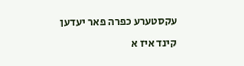עקסטערע כפרה פאר יעדען קינד איז א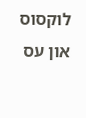לוקסוס און עס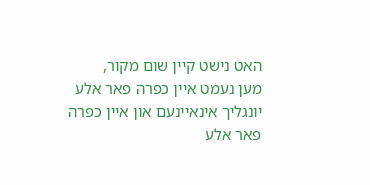האט נישט קיין שום מקור,
מען נעמט איין כפרה פאר אלע יונגליך אינאיינעם און איין כפרה פאר אלע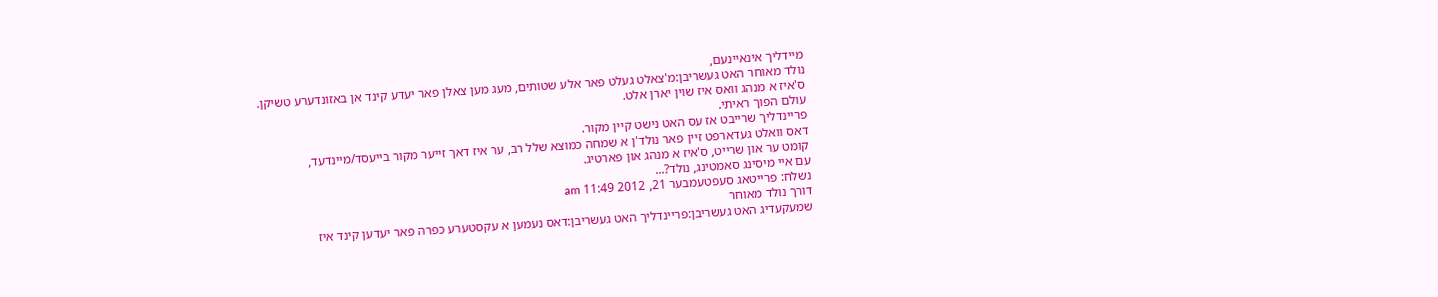מיידליך אינאיינעם,
נולד מאוחר האט געשריבן:מ'צאלט געלט פאר אלע שטותים, מעג מען צאלן פאר יעדע קינד אן באזונדערע טשיקן.
ס'איז א מנהג וואס איז שוין יארן אלט.
עולם הפוך ראיתי.
פריינדליך שרייבט אז עס האט נישט קיין מקור.
דאס וואלט געדארפט זיין פאר נולד'ן א שמחה כמוצא שלל רב, ער איז דאך זייער מקור בייעסד/מיינדעד,
קומט ער און שרייט, ס'איז א מנהג און פארטיג.
עם איי מיסינג סאמטינג, נולד?...
נשלח: פרייטאג סעפטעמבער 21, 2012 11:49 am
דורך נולד מאוחר
שמעקעדיג האט געשריבן:פריינדליך האט געשריבן:דאס נעמען א עקסטערע כפרה פאר יעדען קינד איז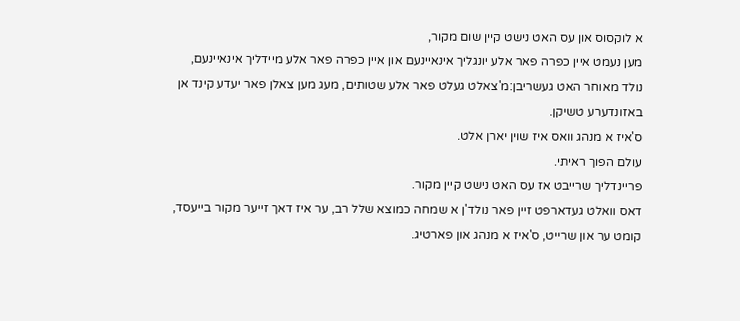א לוקסוס און עס האט נישט קיין שום מקור,
מען נעמט איין כפרה פאר אלע יונגליך אינאיינעם און איין כפרה פאר אלע מיידליך אינאיינעם,
נולד מאוחר האט געשריבן:מ'צאלט געלט פאר אלע שטותים, מעג מען צאלן פאר יעדע קינד אן באזונדערע טשיקן.
ס'איז א מנהג וואס איז שוין יארן אלט.
עולם הפוך ראיתי.
פריינדליך שרייבט אז עס האט נישט קיין מקור.
דאס וואלט געדארפט זיין פאר נולד'ן א שמחה כמוצא שלל רב, ער איז דאך זייער מקור בייעסד,
קומט ער און שרייט, ס'איז א מנהג און פארטיג.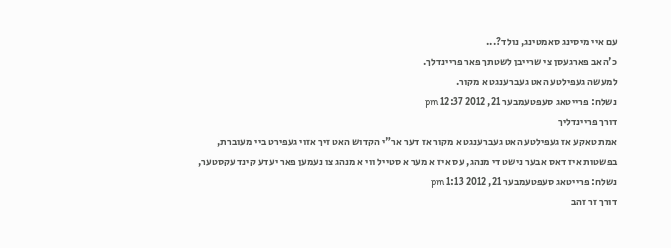עם איי מיסינג סאמטינג, נולד?...
כ'האב פארגעסן צי שרייבן לשטתך פאר פריינדלך.
למעשה געפילטע האט געברענגט א מקור.
נשלח: פרייטאג סעפטעמבער 21, 2012 12:37 pm
דורך פריינדליך
אמת טאקע אז געפילטע האט געברענגט א מקור אז דער אר"י הקדוש האט זיך אזוי געפירט ביי מעוברת,
בפשטות איז דאס אבער נישט די מנהג, עס איז א מער א סטייל ווי א מנהג צו נעמען פאר יעדע קינד עקסטער,
נשלח: פרייטאג סעפטעמבער 21, 2012 1:13 pm
דורך זר זהב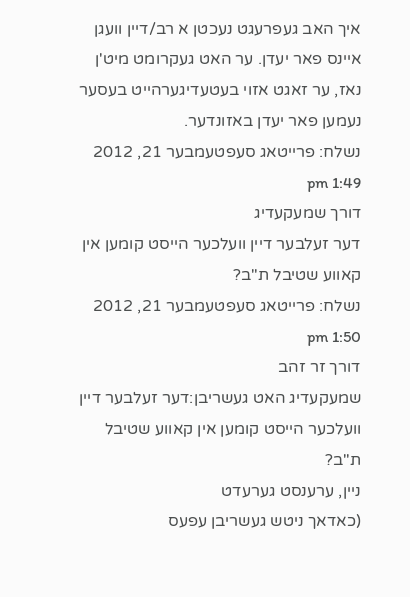איך האב געפרעגט נעכטן א רב/דיין וועגן איינס פאר יעדן. ער האט געקרומט מיט'ן נאז, ער זאגט אזוי בעטעדיגערהייט בעסער נעמען פאר יעדן באזונדער.
נשלח: פרייטאג סעפטעמבער 21, 2012 1:49 pm
דורך שמעקעדיג
דער זעלבער דיין וועלכער הייסט קומען אין קאווע שטיבל ת"ב?
נשלח: פרייטאג סעפטעמבער 21, 2012 1:50 pm
דורך זר זהב
שמעקעדיג האט געשריבן:דער זעלבער דיין וועלכער הייסט קומען אין קאווע שטיבל ת"ב?
ניין, ערענסט גערעדט
(כאדאך ניטש געשריבן עפעס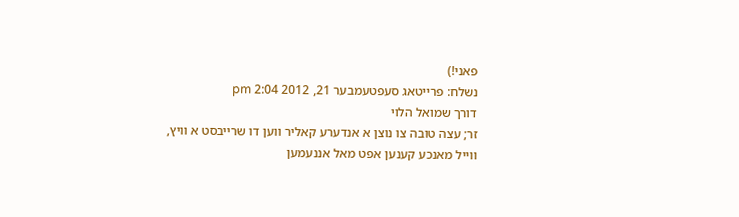פאני!)
נשלח: פרייטאג סעפטעמבער 21, 2012 2:04 pm
דורך שמואל הלוי
זר; עצה טובה צו נוצן א אנדערע קאליר ווען דו שרייבסט א וויץ, ווייל מאנכע קענען אפט מאל אננעמען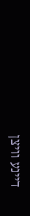דיינע וויצן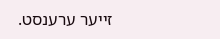זייער ערענסט.